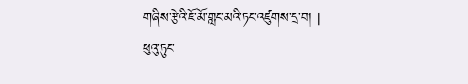གཞིས་རྩེའི་ཇོ་མོ་གླང་མའི་ཏང་འཛུགས་དྲ་བ། |
ཕུའུ་ཏུང་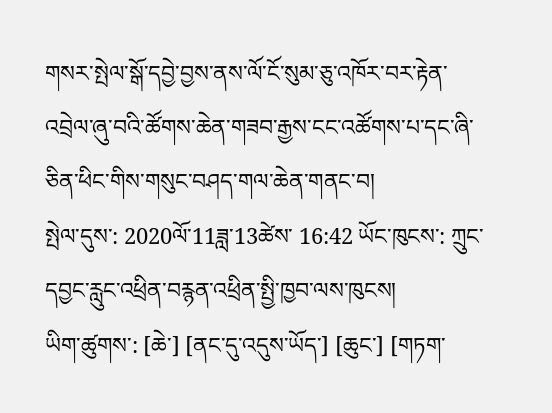གསར་སྤེལ་སྒོ་དབྱེ་བྱས་ནས་ལོ་ངོ་སུམ་ཅུ་འཁོར་བར་རྟེན་འབྲེལ་ཞུ་བའི་ཚོགས་ཆེན་གཟབ་རྒྱས་ངང་འཚོགས་པ་དང་ཞི་ཅིན་ཕིང་གིས་གསུང་བཤད་གལ་ཆེན་གནང་བ།
སྤེལ་དུས་: 2020ལོ་11ཟླ་13ཚེས་ 16:42 ཡོང་ཁུངས་: ཀྲུང་དབྱང་རླུང་འཕྲིན་བརྙན་འཕྲིན་སྤྱི་ཁྱབ་ལས་ཁུངས།
ཡིག་ཚུགས་: [ཆེ་] [ནང་དུ་འདུས་ཡོད་] [ཆུང་] [གཏག་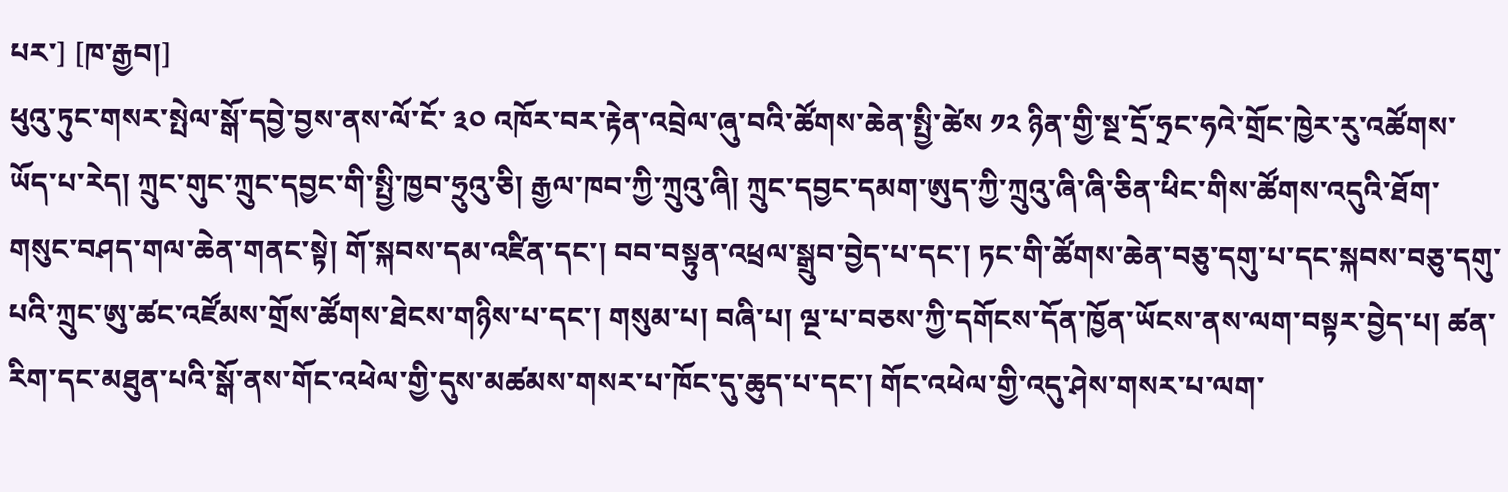པར་] [ཁ་རྒྱབ།]
ཕུའུ་ཏུང་གསར་སྤེལ་སྒོ་དབྱེ་བྱས་ནས་ལོ་ངོ་ ༣༠ འཁོར་བར་རྟེན་འབྲེལ་ཞུ་བའི་ཚོགས་ཆེན་སྤྱི་ཚེས ༡༢ ཉིན་གྱི་སྔ་དྲོ་ཧྲང་ཧའེ་གྲོང་ཁྱེར་རུ་འཚོགས་ཡོད་པ་རེད། ཀྲུང་གུང་ཀྲུང་དབྱང་གི་སྤྱི་ཁྱབ་ཧྲུའུ་ཅི། རྒྱལ་ཁབ་ཀྱི་ཀྲུའུ་ཞི། ཀྲུང་དབྱང་དམག་ཨུད་ཀྱི་ཀྲུའུ་ཞི་ཞི་ཅིན་ཕིང་གིས་ཚོགས་འདུའི་ཐོག་གསུང་བཤད་གལ་ཆེན་གནང་སྟེ། གོ་སྐབས་དམ་འཛིན་དང་། བབ་བསྟུན་འཕྲལ་སྒྲུབ་བྱེད་པ་དང་། ཏང་གི་ཚོགས་ཆེན་བཅུ་དགུ་པ་དང་སྐབས་བཅུ་དགུ་པའི་ཀྲུང་ཨུ་ཚང་འཛོམས་གྲོས་ཚོགས་ཐེངས་གཉིས་པ་དང་། གསུམ་པ། བཞི་པ། ལྔ་པ་བཅས་ཀྱི་དགོངས་དོན་ཁྱོན་ཡོངས་ནས་ལག་བསྟར་བྱེད་པ། ཚན་རིག་དང་མཐུན་པའི་སྒོ་ནས་གོང་འཕེལ་གྱི་དུས་མཚམས་གསར་པ་ཁོང་དུ་ཆུད་པ་དང་། གོང་འཕེལ་གྱི་འདུ་ཤེས་གསར་པ་ལག་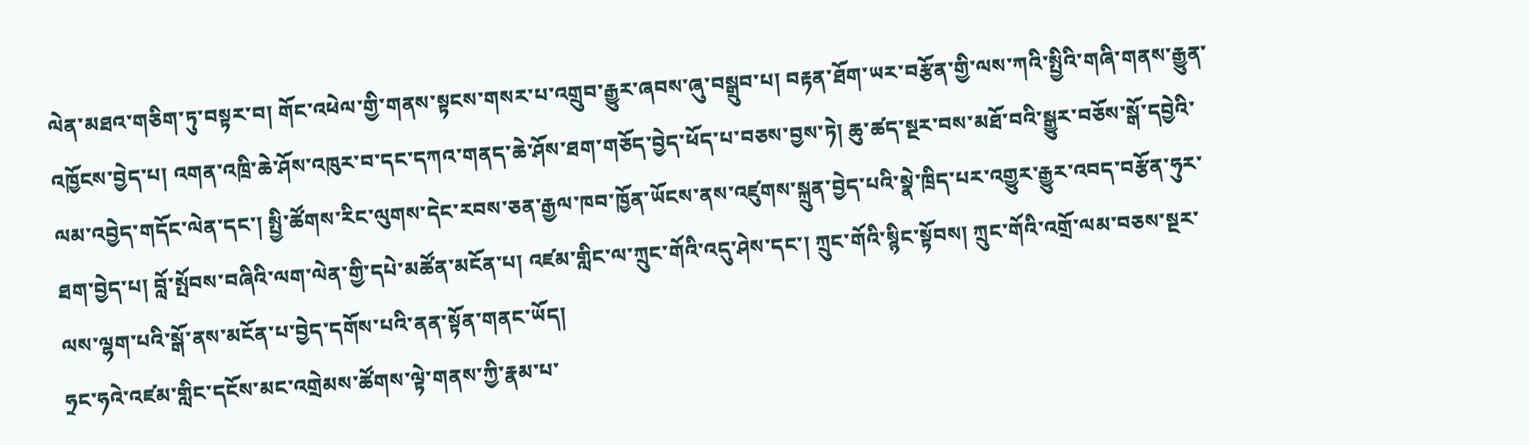ལེན་མཐའ་གཅིག་ཏུ་བསྟར་བ། གོང་འཕེལ་གྱི་གནས་སྟངས་གསར་པ་འགྲུབ་རྒྱུར་ཞབས་ཞུ་བསྒྲུབ་པ། བརྟན་ཐོག་ཡར་བརྩོན་གྱི་ལས་ཀའི་སྤྱིའི་གཞི་གནས་རྒྱུན་འཁྱོངས་བྱེད་པ། འགན་འཁྲི་ཆེ་ཤོས་འཁུར་བ་དང་དཀའ་གནད་ཆེ་ཤོས་ཐག་གཅོད་བྱེད་ཕོད་པ་བཅས་བྱས་ཏེ། ཆུ་ཚད་སྔར་བས་མཐོ་བའི་སྒྱུར་བཅོས་སྒོ་དབྱེའི་ལམ་འབྱེད་གདོང་ལེན་དང་། སྤྱི་ཚོགས་རིང་ལུགས་དེང་རབས་ཅན་རྒྱལ་ཁབ་ཁྱོན་ཡོངས་ནས་འཛུགས་སྐྲུན་བྱེད་པའི་སྣེ་ཁྲིད་པར་འགྱུར་རྒྱུར་འབད་བརྩོན་ཧུར་ཐག་བྱེད་པ། བློ་སྤོབས་བཞིའི་ལག་ལེན་གྱི་དཔེ་མཚོན་མངོན་པ། འཛམ་གླིང་ལ་ཀྲུང་གོའི་འདུ་ཤེས་དང་། ཀྲུང་གོའི་སྙིང་སྟོབས། ཀྲུང་གོའི་འགྲོ་ལམ་བཅས་སྔར་ལས་ལྷག་པའི་སྒོ་ནས་མངོན་པ་བྱེད་དགོས་པའི་ནན་སྟོན་གནང་ཡོད།
ཧྲང་ཧའེ་འཛམ་གླིང་དངོས་མང་འགྲེམས་ཚོགས་ལྟེ་གནས་ཀྱི་རྣམ་པ་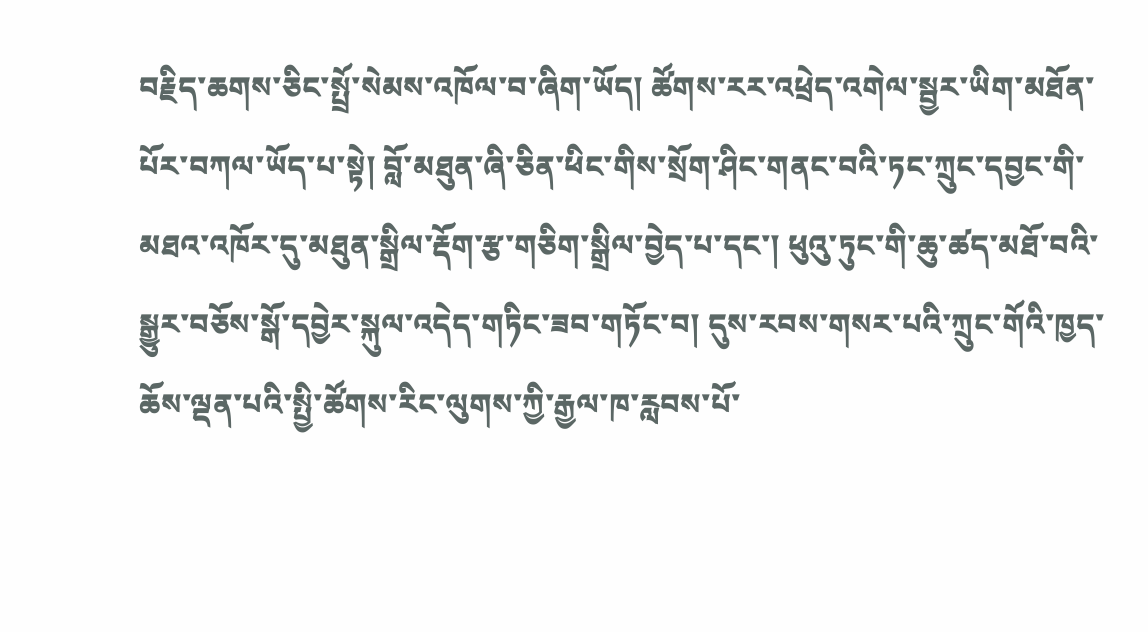བརྗིད་ཆགས་ཅིང་སྤྲོ་སེམས་འཁོལ་བ་ཞིག་ཡོད། ཚོགས་རར་འཕྲེད་འགེལ་སྦྱར་ཡིག་མཐོན་པོར་བཀལ་ཡོད་པ་སྟེ། བློ་མཐུན་ཞི་ཅིན་ཕིང་གིས་སྲོག་ཤིང་གནང་བའི་ཏང་ཀྲུང་དབྱང་གི་མཐའ་འཁོར་དུ་མཐུན་སྒྲིལ་རྡོག་རྩ་གཅིག་སྒྲིལ་བྱེད་པ་དང་། ཕུའུ་ཏུང་གི་ཆུ་ཚད་མཐོ་བའི་སྒྱུར་བཅོས་སྒོ་དབྱེར་སྐུལ་འདེད་གཏིང་ཟབ་གཏོང་བ། དུས་རབས་གསར་པའི་ཀྲུང་གོའི་ཁྱད་ཆོས་ལྡན་པའི་སྤྱི་ཚོགས་རིང་ལུགས་ཀྱི་རྒྱལ་ཁ་རླབས་པོ་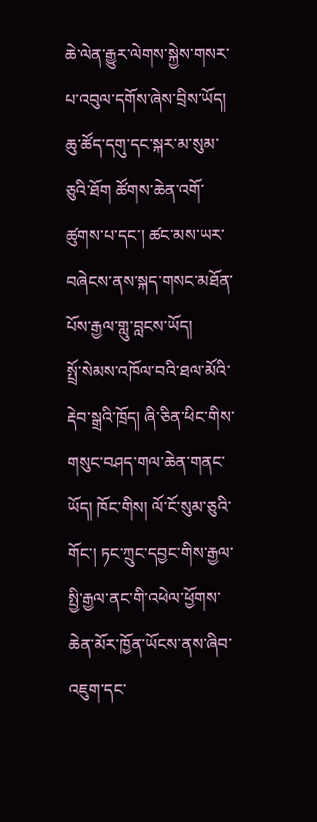ཆེ་ལེན་རྒྱུར་ལེགས་སྐྱེས་གསར་པ་འབུལ་དགོས་ཞེས་བྲིས་ཡོད།
ཆུ་ཚོད་དགུ་དང་སྐར་མ་སུམ་ཅུའི་ཐོག ཚོགས་ཆེན་འགོ་ཚུགས་པ་དང་། ཚང་མས་ཡར་བཞེངས་ནས་སྐད་གསང་མཐོན་པོས་རྒྱལ་གླུ་བླངས་ཡོད།
སྤྲོ་སེམས་འཁོལ་བའི་ཐལ་མོའི་རྡེབ་སྒྲའི་ཁྲོད། ཞི་ཅིན་ཕིང་གིས་གསུང་བཤད་གལ་ཆེན་གནང་ཡོད། ཁོང་གིས། ལོ་ངོ་སུམ་ཅུའི་གོང་། ཏང་ཀྲུང་དབྱང་གིས་རྒྱལ་སྤྱི་རྒྱལ་ནང་གི་འཕེལ་ཕྱོགས་ཆེན་མོར་ཁྱོན་ཡོངས་ནས་ཞིབ་འཇུག་དང་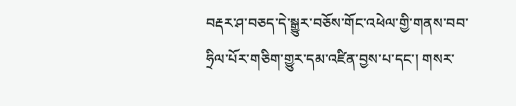བརྡར་ཤ་བཅད་དེ་སྒྱུར་བཅོས་གོང་འཕེལ་གྱི་གནས་བབ་ཧྲིལ་པོར་གཅིག་གྱུར་དམ་འཛིན་བྱས་པ་དང་། གསར་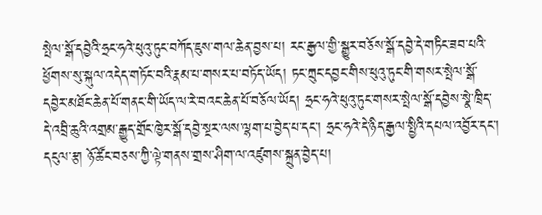སྤེལ་སྒོ་དབྱེའི་ཧྲང་ཧའེ་ཕུའུ་ཏུང་བཀོད་ཇུས་གལ་ཆེན་བྱས་པ། རང་རྒྱལ་གྱི་སྒྱུར་བཅོས་སྒོ་དབྱེ་དེ་གཏིང་ཟབ་པའི་ཕྱོགས་སུ་སྐུལ་འདེད་གཏོང་བའི་རྣམ་པ་གསར་པ་བཏོད་ཡོད། ཏང་ཀྲུང་དབྱང་གིས་ཕུའུ་ཏུང་གི་གསར་སྤེལ་སྒོ་དབྱེར་མཐོང་ཆེན་པོ་གནང་གི་ཡོད་ལ་རེ་བའང་ཆེན་པོ་བཅོལ་ཡོད། ཧྲང་ཧའེ་ཕུའུ་ཏུང་གསར་སྤེལ་སྒོ་དབྱེས་སྣེ་ཁྲིད་དེ་འབྲི་ཆུའི་འགྲམ་རྒྱུད་གྲོང་ཁྱེར་སྒོ་དབྱེ་སྔར་ལས་ལྷག་པ་བྱེད་པ་དང་། ཧྲང་ཧའེ་དེ་ཉིད་རྒྱལ་སྤྱིའི་དཔལ་འབྱོར་དང་། དངུལ་རྩ། ཉོ་ཚོང་བཅས་ཀྱི་ལྟེ་གནས་གྲས་ཤིག་ལ་འཛུགས་སྐྲུན་བྱེད་པ།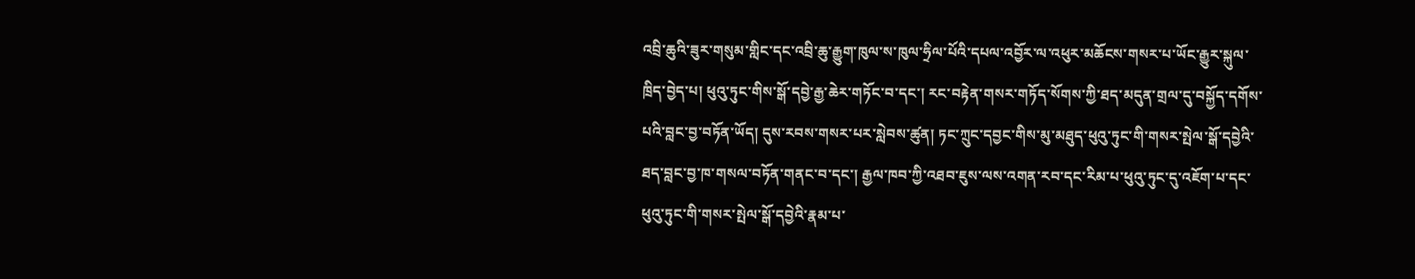འབྲི་ཆུའི་ཟུར་གསུམ་གླིང་དང་འབྲི་ཆུ་རྒྱུག་ཁུལ་ས་ཁུལ་ཧྲིལ་པོའི་དཔལ་འབྱོར་ལ་འཕུར་མཆོངས་གསར་པ་ཡོང་རྒྱུར་སྐུལ་ཁྲིད་བྱེད་པ། ཕུའུ་ཏུང་གིས་སྒོ་དབྱེ་རྒྱ་ཆེར་གཏོང་བ་དང་། རང་བརྟེན་གསར་གཏོད་སོགས་ཀྱི་ཐད་མདུན་གྲལ་དུ་བསྐྱོད་དགོས་པའི་བླང་བྱ་བཏོན་ཡོད། དུས་རབས་གསར་པར་སླེབས་ཚུན། ཏང་ཀྲུང་དབྱང་གིས་མུ་མཐུད་ཕུའུ་ཏུང་གི་གསར་སྤེལ་སྒོ་དབྱེའི་ཐད་བླང་བྱ་ཁ་གསལ་བཏོན་གནང་བ་དང་། རྒྱལ་ཁབ་ཀྱི་འཐབ་ཇུས་ལས་འགན་རབ་དང་རིམ་པ་ཕུའུ་ཏུང་དུ་འཇོག་པ་དང་ཕུའུ་ཏུང་གི་གསར་སྤེལ་སྒོ་དབྱེའི་རྣམ་པ་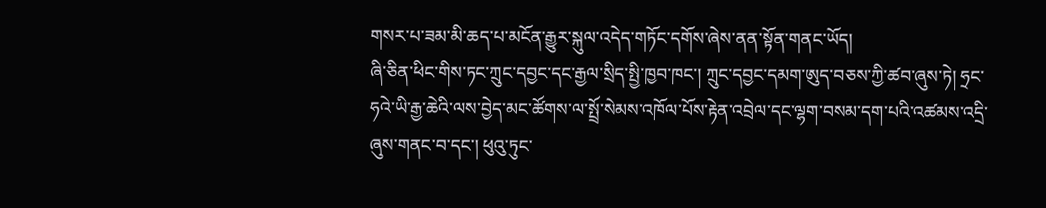གསར་པ་ཟམ་མི་ཆད་པ་མངོན་རྒྱུར་སྐུལ་འདེད་གཏོང་དགོས་ཞེས་ནན་སྟོན་གནང་ཡོད།
ཞི་ཅིན་ཕིང་གིས་ཏང་ཀྲུང་དབྱང་དང་རྒྱལ་སྲིད་སྤྱི་ཁྱབ་ཁང་། ཀྲུང་དབྱང་དམག་ཨུད་བཅས་ཀྱི་ཚབ་ཞུས་ཏེ། ཧྲང་ཧའེ་ཡི་རྒྱ་ཆེའི་ལས་བྱེད་མང་ཚོགས་ལ་སྤྲོ་སེམས་འཁོལ་པོས་རྟེན་འབྲེལ་དང་ལྷག་བསམ་དག་པའི་འཚམས་འདྲི་ཞུས་གནང་བ་དང་། ཕུའུ་ཏུང་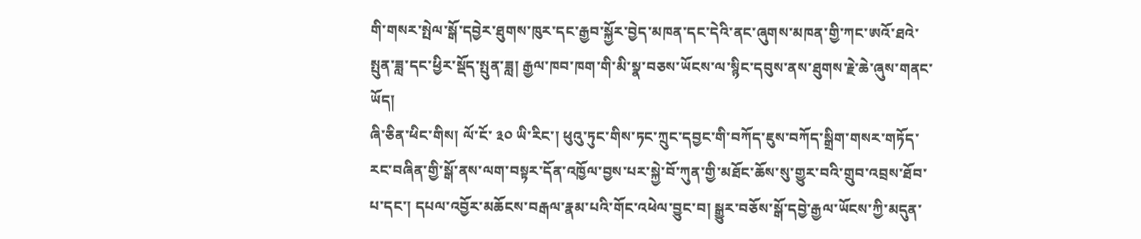གི་གསར་སྤེལ་སྒོ་དབྱེར་ཐུགས་ཁུར་དང་རྒྱབ་སྐྱོར་བྱེད་མཁན་དང་དེའི་ནང་ཞུགས་མཁན་གྱི་ཀང་ཨའོ་ཐའེ་སྤུན་ཟླ་དང་ཕྱིར་སྡོད་སྤུན་ཟླ། རྒྱལ་ཁབ་ཁག་གི་མི་སྣ་བཅས་ཡོངས་ལ་སྙིང་དབུས་ནས་ཐུགས་རྗེ་ཆེ་ཞུས་གནང་ཡོད།
ཞི་ཅིན་ཕིང་གིས། ལོ་ངོ་ ༣༠ ཡི་རིང་། ཕུའུ་ཏུང་གིས་ཏང་ཀྲུང་དབྱང་གི་བཀོད་ཇུས་བཀོད་སྒྲིག་གསར་གཏོད་རང་བཞིན་གྱི་སྒོ་ནས་ལག་བསྟར་དོན་འཁྱོལ་བྱས་པར་སྐྱེ་བོ་ཀུན་གྱི་མཐོང་ཆོས་སུ་གྱུར་བའི་གྲུབ་འབྲས་ཐོབ་པ་དང་། དཔལ་འབྱོར་མཆོངས་བརྒལ་རྣམ་པའི་གོང་འཕེལ་བྱུང་བ། སྒྱུར་བཅོས་སྒོ་དབྱེ་རྒྱལ་ཡོངས་ཀྱི་མདུན་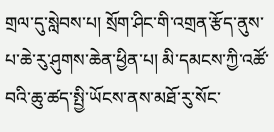གྲལ་དུ་སླེབས་པ། སྲོག་ཤིང་གི་འགྲན་རྩོད་ནུས་པ་ཆེ་རུ་ཤུགས་ཆེན་ཕྱིན་པ། མི་དམངས་ཀྱི་འཚོ་བའི་ཆུ་ཚད་སྤྱི་ཡོངས་ནས་མཐོ་རུ་སོང་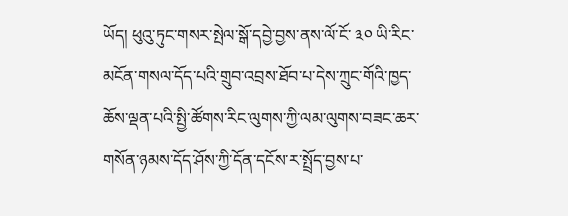ཡོད། ཕུའུ་ཏུང་གསར་སྤེལ་སྒོ་དབྱེ་བྱས་ནས་ལོ་ངོ་ ༣༠ ཡི་རིང་མངོན་གསལ་དོད་པའི་གྲུབ་འབྲས་ཐོབ་པ་དེས་ཀྲུང་གོའི་ཁྱད་ཆོས་ལྡན་པའི་སྤྱི་ཚོགས་རིང་ལུགས་ཀྱི་ལམ་ལུགས་བཟང་ཆར་གསོན་ཉམས་དོད་ཤོས་ཀྱི་དོན་དངོས་ར་སྤྲོད་བྱས་པ་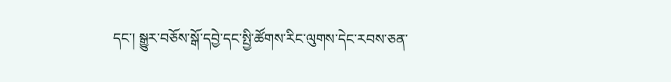དང་། སྒྱུར་བཅོས་སྒོ་དབྱེ་དང་སྤྱི་ཚོགས་རིང་ལུགས་དེང་རབས་ཅན་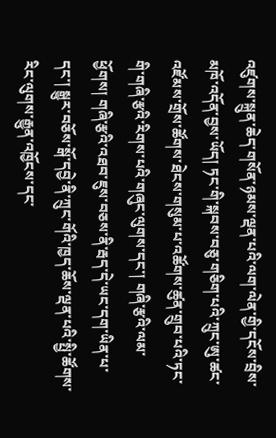འཛུགས་སྐྲུན་ཆེད་གསོན་ཉམས་ལྡན་པའི་ལག་ལེན་གྱི་དངོས་བྲིས་མཁོ་འདོན་བྱས་ཡོད། ཏང་གི་སྐབས་བཅུ་གཅིག་པའི་ཀྲུང་ཨུ་ཚང་འཛོམས་གྲོས་ཚོགས་ཐེངས་གསུམ་པ་འཚོགས་ཚུན་གྲུབ་པའི་ཏང་གི་གཞི་རྩའི་རིགས་པའི་གཞུང་ལུགས་དང་། གཞི་རྩའི་ལམ་ཕྱོགས། གཞི་རྩའི་འཐབ་ཇུས་བཅས་ནི་རྦད་དེ་ཡང་དག་ཡིན་པ་དང་། སྒྱུར་བཅོས་སྒོ་དབྱེ་ནི་ཀྲུང་གོའི་ཁྱད་ཆོས་ལྡན་པའི་སྤྱི་ཚོགས་རིང་ལུགས་རྒྱུན་འཁྱོངས་དང་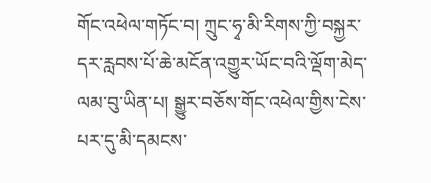གོང་འཕེལ་གཏོང་བ། ཀྲུང་ཧྭ་མི་རིགས་ཀྱི་བསྐྱར་དར་རླབས་པོ་ཆེ་མངོན་འགྱུར་ཡོང་བའི་ལྡོག་མེད་ལམ་བུ་ཡིན་པ། སྒྱུར་བཅོས་གོང་འཕེལ་གྱིས་ངེས་པར་དུ་མི་དམངས་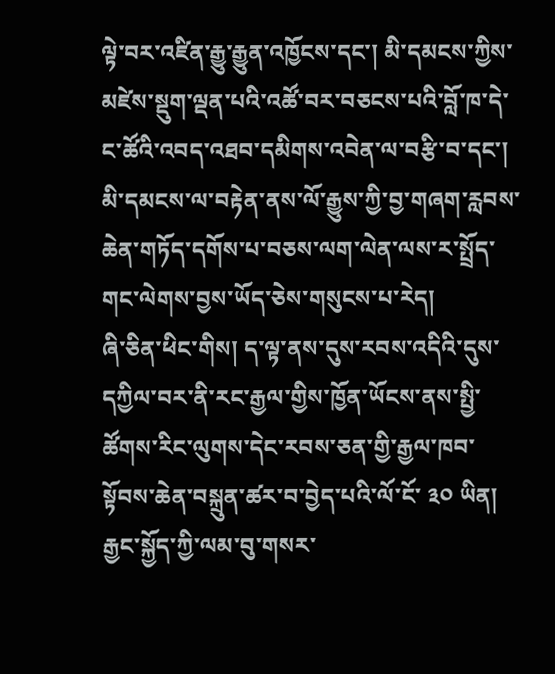ལྟེ་བར་འཛིན་རྒྱུ་རྒྱུན་འཁྱོངས་དང་། མི་དམངས་ཀྱིས་མཛེས་སྡུག་ལྡན་པའི་འཚོ་བར་བཅངས་པའི་བློ་ཁ་དེ་ང་ཚོའི་འབད་འཐབ་དམིགས་འབེན་ལ་བརྩི་བ་དང་། མི་དམངས་ལ་བརྟེན་ནས་ལོ་རྒྱུས་ཀྱི་བྱ་གཞག་རླབས་ཆེན་གཏོད་དགོས་པ་བཅས་ལག་ལེན་ལས་ར་སྤྲོད་གང་ལེགས་བྱས་ཡོད་ཅེས་གསུངས་པ་རེད།
ཞི་ཅིན་ཕིང་གིས། ད་ལྟ་ནས་དུས་རབས་འདིའི་དུས་དཀྱིལ་བར་ནི་རང་རྒྱལ་གྱིས་ཁྱོན་ཡོངས་ནས་སྤྱི་ཚོགས་རིང་ལུགས་དེང་རབས་ཅན་གྱི་རྒྱལ་ཁབ་སྟོབས་ཆེན་བསྐྲུན་ཚར་བ་བྱེད་པའི་ལོ་ངོ་ ༣༠ ཡིན། རྒྱང་སྐྱོད་ཀྱི་ལམ་བུ་གསར་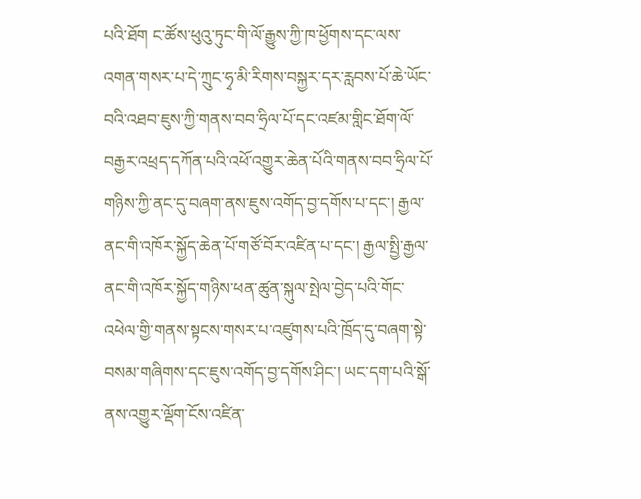པའི་ཐོག ང་ཚོས་ཕུའུ་ཏུང་གི་ལོ་རྒྱུས་ཀྱི་ཁ་ཕྱོགས་དང་ལས་འགན་གསར་པ་དེ་ཀྲུང་ཧྭ་མི་རིགས་བསྐྱར་དར་རླབས་པོ་ཆེ་ཡོང་བའི་འཐབ་ཇུས་ཀྱི་གནས་བབ་ཧྲིལ་པོ་དང་འཛམ་གླིང་ཐོག་ལོ་བརྒྱར་འཕྲད་དཀོན་པའི་འཕོ་འགྱུར་ཆེན་པོའི་གནས་བབ་ཧྲིལ་པོ་གཉིས་ཀྱི་ནང་དུ་བཞག་ནས་ཇུས་འགོད་བྱ་དགོས་པ་དང་། རྒྱལ་ནང་གི་འཁོར་སྐྱོད་ཆེན་པོ་གཙོ་བོར་འཛིན་པ་དང་། རྒྱལ་སྤྱི་རྒྱལ་ནང་གི་འཁོར་སྐྱོད་གཉིས་ཕན་ཚུན་སྐུལ་སྤེལ་བྱེད་པའི་གོང་འཕེལ་གྱི་གནས་སྟངས་གསར་པ་འཛུགས་པའི་ཁྲོད་དུ་བཞག་སྟེ་བསམ་གཞིགས་དང་ཇུས་འགོད་བྱ་དགོས་ཤིང་། ཡང་དག་པའི་སྒོ་ནས་འགྱུར་ལྡོག་ངོས་འཛིན་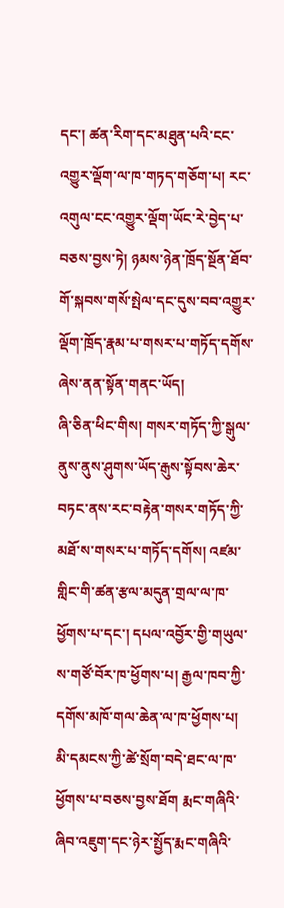དང་། ཚན་རིག་དང་མཐུན་པའི་ངང་འགྱུར་ལྡོག་ལ་ཁ་གཏད་གཅོག་པ། རང་འགུལ་ངང་འགྱུར་ལྡོག་ཡོང་རེ་བྱེད་པ་བཅས་བྱས་ཏེ། ཉམས་ཉེན་ཁྲོད་སྔོན་ཐོབ་གོ་སྐབས་གསོ་སྤེལ་དང་དུས་བབ་འགྱུར་ལྡོག་ཁྲོད་རྣམ་པ་གསར་པ་གཏོད་དགོས་ཞེས་ནན་སྟོན་གནང་ཡོད།
ཞི་ཅིན་ཕིང་གིས། གསར་གཏོད་ཀྱི་སྒུལ་ནུས་ནུས་ཤུགས་ཡོད་རྒུས་སྟོབས་ཆེར་བཏང་ནས་རང་བརྟེན་གསར་གཏོད་ཀྱི་མཐོ་ས་གསར་པ་གཏོད་དགོས། འཛམ་གླིང་གི་ཚན་རྩལ་མདུན་གྲལ་ལ་ཁ་ཕྱོགས་པ་དང་། དཔལ་འབྱོར་གྱི་གཡུལ་ས་གཙོ་བོར་ཁ་ཕྱོགས་པ། རྒྱལ་ཁབ་ཀྱི་དགོས་མཁོ་གལ་ཆེན་ལ་ཁ་ཕྱོགས་པ། མི་དམངས་ཀྱི་ཚེ་སྲོག་བདེ་ཐང་ལ་ཁ་ཕྱོགས་པ་བཅས་བྱས་ཐོག རྨང་གཞིའི་ཞིབ་འཇུག་དང་ཉེར་སྤྱོད་རྨང་གཞིའི་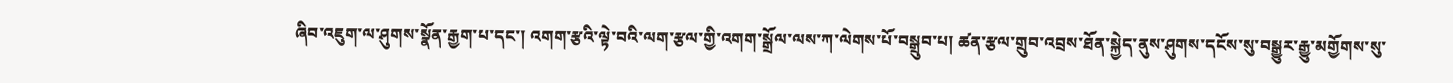ཞིབ་འཇུག་ལ་ཤུགས་སྣོན་རྒྱག་པ་དང་། འགག་རྩའི་ལྟེ་བའི་ལག་རྩལ་གྱི་འགག་སྒྲོལ་ལས་ཀ་ལེགས་པོ་བསྒྲུབ་པ། ཚན་རྩལ་གྲུབ་འབྲས་ཐོན་སྐྱེད་ནུས་ཤུགས་དངོས་སུ་བསྒྱུར་རྒྱུ་མགྱོགས་སུ་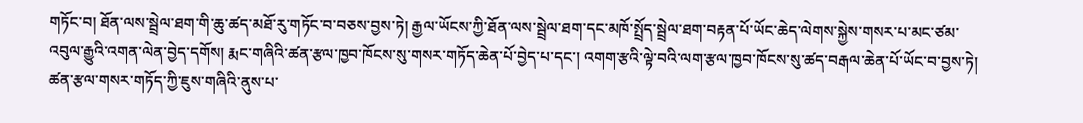གཏོང་བ། ཐོན་ལས་སྦྲེལ་ཐག་གི་ཆུ་ཚད་མཐོ་རུ་གཏོང་བ་བཅས་བྱས་ཏེ། རྒྱལ་ཡོངས་ཀྱི་ཐོན་ལས་སྦྲེལ་ཐག་དང་མཁོ་སྤྲོད་སྦྲེལ་ཐག་བརྟན་པོ་ཡོང་ཆེད་ལེགས་སྐྱེས་གསར་པ་མང་ཙམ་འབུལ་རྒྱུའི་འགན་ལེན་བྱེད་དགོས། རྨང་གཞིའི་ཚན་རྩལ་ཁྱབ་ཁོངས་སུ་གསར་གཏོད་ཆེན་པོ་བྱེད་པ་དང་། འགག་རྩའི་ལྟེ་བའི་ལག་རྩལ་ཁྱབ་ཁོངས་སུ་ཚད་བརྒལ་ཆེན་པོ་ཡོང་བ་བྱས་ཏེ། ཚན་རྩལ་གསར་གཏོད་ཀྱི་ཇུས་གཞིའི་ནུས་པ་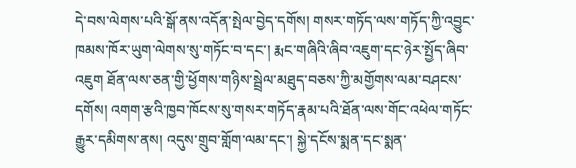དེ་བས་ལེགས་པའི་སྒོ་ནས་འདོན་སྤེལ་བྱེད་དགོས། གསར་གཏོད་ལས་གཏོད་ཀྱི་འབྱུང་ཁམས་ཁོར་ཡུག་ལེགས་སུ་གཏོང་བ་དང་། རྨང་གཞིའི་ཞིབ་འཇུག་དང་ཉེར་སྤྱོད་ཞིབ་འཇུག ཐོན་ལས་ཅན་གྱི་ཕྱོགས་གཉིས་སྦྲེལ་མཐུད་བཅས་ཀྱི་མགྱོགས་ལམ་བཤངས་དགོས། འགག་རྩའི་ཁྱབ་ཁོངས་སུ་གསར་གཏོད་རྣམ་པའི་ཐོན་ལས་གོང་འཕེལ་གཏོང་རྒྱུར་དམིགས་ནས། འདུས་གྲུབ་གློག་ལམ་དང་། སྐྱེ་དངོས་སྨན་དང་སྨན་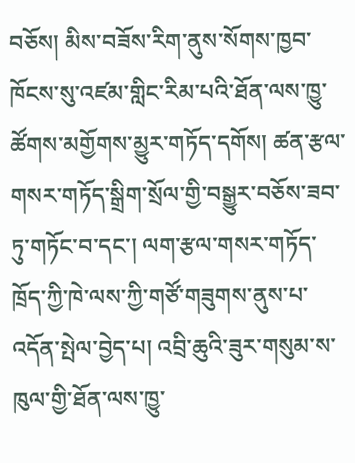བཅོས། མིས་བཟོས་རིག་ནུས་སོགས་ཁྱབ་ཁོངས་སུ་འཛམ་གླིང་རིམ་པའི་ཐོན་ལས་ཁྱུ་ཚོགས་མགྱོགས་མྱུར་གཏོད་དགོས། ཚན་རྩལ་གསར་གཏོད་སྒྲིག་སྲོལ་གྱི་བསྒྱུར་བཅོས་ཟབ་ཏུ་གཏོང་བ་དང་། ལག་རྩལ་གསར་གཏོད་ཁྲོད་ཀྱི་ཁེ་ལས་ཀྱི་གཙོ་གཟུགས་ནུས་པ་འདོན་སྤེལ་བྱེད་པ། འབྲི་ཆུའི་ཟུར་གསུམ་ས་ཁུལ་གྱི་ཐོན་ལས་ཁྱུ་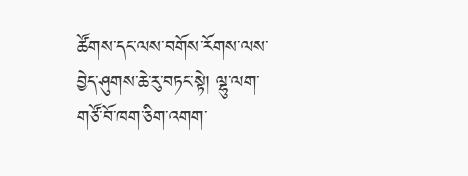ཚོགས་དང་ལས་བགོས་རོགས་ལས་བྱེད་ཤུགས་ཆེ་རུ་བཏང་སྟེ། ལྷུ་ལག་གཙོ་བོ་ཁག་ཅིག་འགག་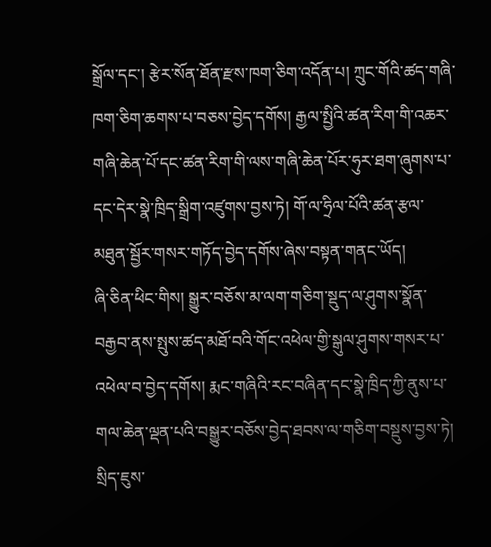སྒྲོལ་དང་། རྩེར་སོན་ཐོན་རྫས་ཁག་ཅིག་འདོན་པ། ཀྲུང་གོའི་ཚད་གཞི་ཁག་ཅིག་ཆགས་པ་བཅས་བྱེད་དགོས། རྒྱལ་སྤྱིའི་ཚན་རིག་གི་འཆར་གཞི་ཆེན་པོ་དང་ཚན་རིག་གི་ལས་གཞི་ཆེན་པོར་ཧུར་ཐག་ཞུགས་པ་དང་དེར་སྣེ་ཁྲིད་སྒྲིག་འཛུགས་བྱས་ཏེ། གོ་ལ་ཧྲིལ་པོའི་ཚན་རྩལ་མཐུན་སྦྱོར་གསར་གཏོད་བྱེད་དགོས་ཞེས་བསྟན་གནང་ཡོད།
ཞི་ཅིན་ཕིང་གིས། སྒྱུར་བཅོས་མ་ལག་གཅིག་སྡུད་ལ་ཤུགས་སྣོན་བརྒྱབ་ནས་སྤུས་ཚད་མཐོ་བའི་གོང་འཕེལ་གྱི་སྒུལ་ཤུགས་གསར་པ་འཕེལ་བ་བྱེད་དགོས། རྨང་གཞིའི་རང་བཞིན་དང་སྣེ་ཁྲིད་ཀྱི་ནུས་པ་གལ་ཆེན་ལྡན་པའི་བསྒྱུར་བཅོས་བྱེད་ཐབས་ལ་གཅིག་བསྡུས་བྱས་ཏེ། སྲིད་ཇུས་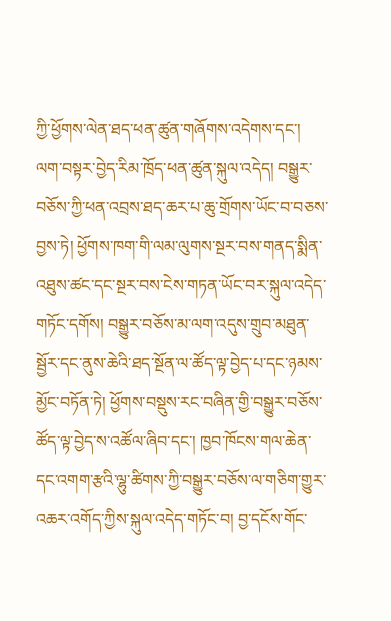ཀྱི་ཕྱོགས་ལེན་ཐད་ཕན་ཚུན་གཞོགས་འདེགས་དང་། ལག་བསྟར་བྱེད་རིམ་ཁྲོད་ཕན་ཚུན་སྐུལ་འདེད། བསྒྱུར་བཅོས་ཀྱི་ཕན་འབྲས་ཐད་ཆར་པ་ཆུ་གྲོགས་ཡོང་བ་བཅས་བྱས་ཏེ། ཕྱོགས་ཁག་གི་ལམ་ལུགས་སྔར་བས་གནད་སྨིན་འཐུས་ཚང་དང་སྔར་བས་ངེས་གཏན་ཡོང་བར་སྐུལ་འདེད་གཏོང་དགོས། བསྒྱུར་བཅོས་མ་ལག་འདུས་གྲུབ་མཐུན་སྦྱོར་དང་ནུས་ཆེའི་ཐད་སྔོན་ལ་ཚོད་ལྟ་བྱེད་པ་དང་ཉམས་མྱོང་བཏོན་ཏེ། ཕྱོགས་བསྡུས་རང་བཞིན་གྱི་བསྒྱུར་བཅོས་ཚོད་ལྟ་བྱེད་ས་འཚོལ་ཞིབ་དང་། ཁྱབ་ཁོངས་གལ་ཆེན་དང་འགག་རྩའི་ལྷུ་ཚིགས་ཀྱི་བསྒྱུར་བཅོས་ལ་གཅིག་གྱུར་འཆར་འགོད་ཀྱིས་སྐུལ་འདེད་གཏོང་བ། བྱ་དངོས་གོང་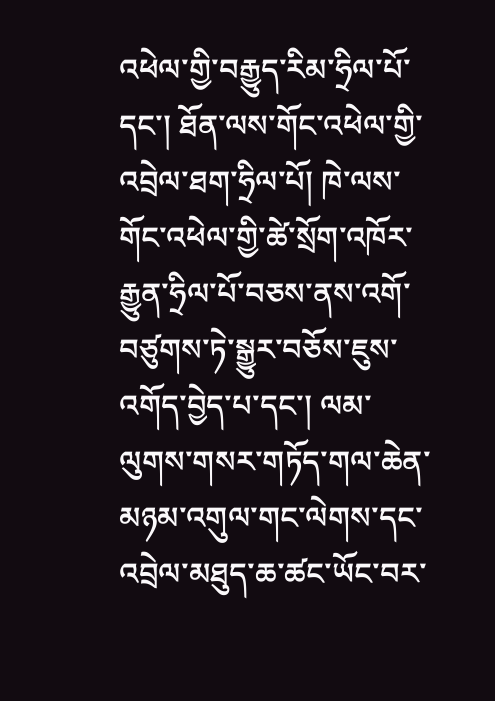འཕེལ་གྱི་བརྒྱུད་རིམ་ཧྲིལ་པོ་དང་། ཐོན་ལས་གོང་འཕེལ་གྱི་འབྲེལ་ཐག་ཧྲིལ་པོ། ཁེ་ལས་གོང་འཕེལ་གྱི་ཚེ་སྲོག་འཁོར་རྒྱུན་ཧྲིལ་པོ་བཅས་ནས་འགོ་བཙུགས་ཏེ་སྒྱུར་བཅོས་ཇུས་འགོད་བྱེད་པ་དང་། ལམ་ལུགས་གསར་གཏོད་གལ་ཆེན་མཉམ་འགུལ་གང་ལེགས་དང་འབྲེལ་མཐུད་ཆ་ཚང་ཡོང་བར་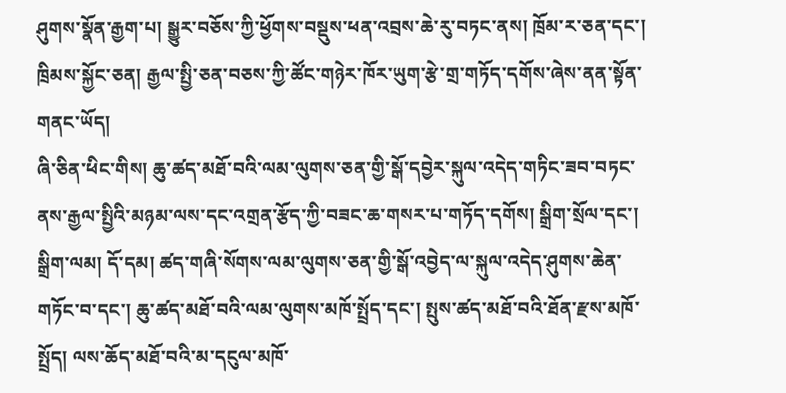ཤུགས་སྣོན་རྒྱག་པ། སྒྱུར་བཅོས་ཀྱི་ཕྱོགས་བསྡུས་ཕན་འབྲས་ཆེ་རུ་བཏང་ནས། ཁྲོམ་ར་ཅན་དང་། ཁྲིམས་སྐྱོང་ཅན། རྒྱལ་སྤྱི་ཅན་བཅས་ཀྱི་ཚོང་གཉེར་ཁོར་ཡུག་རྩེ་གྲ་གཏོད་དགོས་ཞེས་ནན་སྟོན་གནང་ཡོད།
ཞི་ཅིན་ཕིང་གིས། ཆུ་ཚད་མཐོ་བའི་ལམ་ལུགས་ཅན་གྱི་སྒོ་དབྱེར་སྐུལ་འདེད་གཏིང་ཟབ་བཏང་ནས་རྒྱལ་སྤྱིའི་མཉམ་ལས་དང་འགྲན་རྩོད་ཀྱི་བཟང་ཆ་གསར་པ་གཏོད་དགོས། སྒྲིག་སྲོལ་དང་། སྒྲིག་ལམ། དོ་དམ། ཚད་གཞི་སོགས་ལམ་ལུགས་ཅན་གྱི་སྒོ་འབྱེད་ལ་སྐུལ་འདེད་ཤུགས་ཆེན་གཏོང་བ་དང་། ཆུ་ཚད་མཐོ་བའི་ལམ་ལུགས་མཁོ་སྤྲོད་དང་། སྤུས་ཚད་མཐོ་བའི་ཐོན་རྫས་མཁོ་སྤྲོད། ལས་ཆོད་མཐོ་བའི་མ་དངུལ་མཁོ་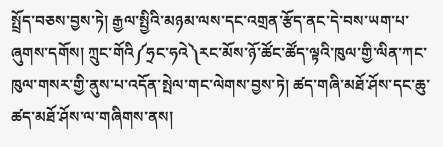སྤྲོད་བཅས་བྱས་ཏེ། རྒྱལ་སྤྱིའི་མཉམ་ལས་དང་འགྲན་རྩོད་ནང་དེ་བས་ཡག་པ་ཞུགས་དགོས། ཀྲུང་གོའི༼ཧྲང་ཧའེ༽རང་མོས་ཉོ་ཚོང་ཚོད་ལྟའི་ཁུལ་གྱི་ལིན་ཀང་ཁུལ་གསར་གྱི་ནུས་པ་འདོན་སྤེལ་གང་ལེགས་བྱས་ཏེ། ཚད་གཞི་མཐོ་ཤོས་དང་ཆུ་ཚད་མཐོ་ཤོས་ལ་གཞིགས་ནས།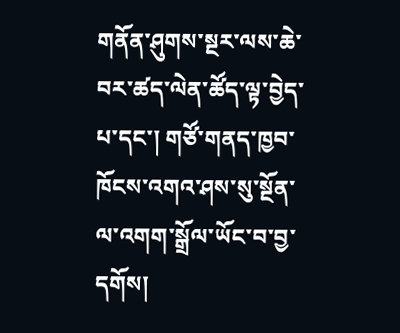གནོན་ཤུགས་སྔར་ལས་ཆེ་བར་ཚད་ལེན་ཚོད་ལྟ་བྱེད་པ་དང་། གཙོ་གནད་ཁྱབ་ཁོངས་འགའ་ཤས་སུ་སྔོན་ལ་འགག་སྒྲོལ་ཡོང་བ་བྱ་དགོས།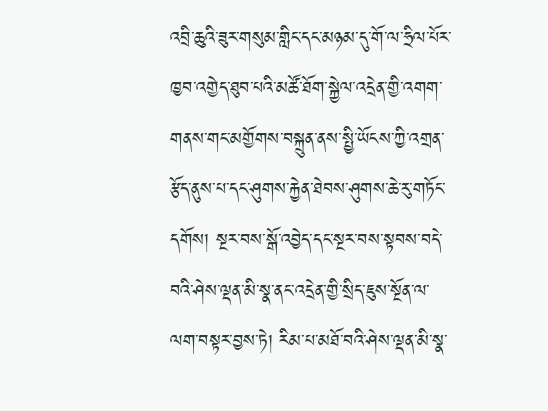འབྲི་ཆུའི་ཟུར་གསུམ་གླིང་དང་མཉམ་དུ་གོ་ལ་ཧྲིལ་པོར་ཁྱབ་འགྱེད་ཐུབ་པའི་མཚོ་ཐོག་སྐྱེལ་འདྲེན་གྱི་འགག་གནས་གང་མགྱོགས་བསྐྲུན་ནས་སྤྱི་ཡོངས་ཀྱི་འགྲན་རྩོད་ནུས་པ་དང་ཤུགས་རྐྱེན་ཐེབས་ཤུགས་ཆེ་རུ་གཏོང་དགོས། སྔར་བས་སྒོ་འབྱེད་དང་སྔར་བས་སྟབས་བདེ་བའི་ཤེས་ལྡན་མི་སྣ་ནང་འདྲེན་གྱི་སྲིད་ཇུས་སྔོན་ལ་ལག་བསྟར་བྱས་ཏེ། རིམ་པ་མཐོ་བའི་ཤེས་ལྡན་མི་སྣ་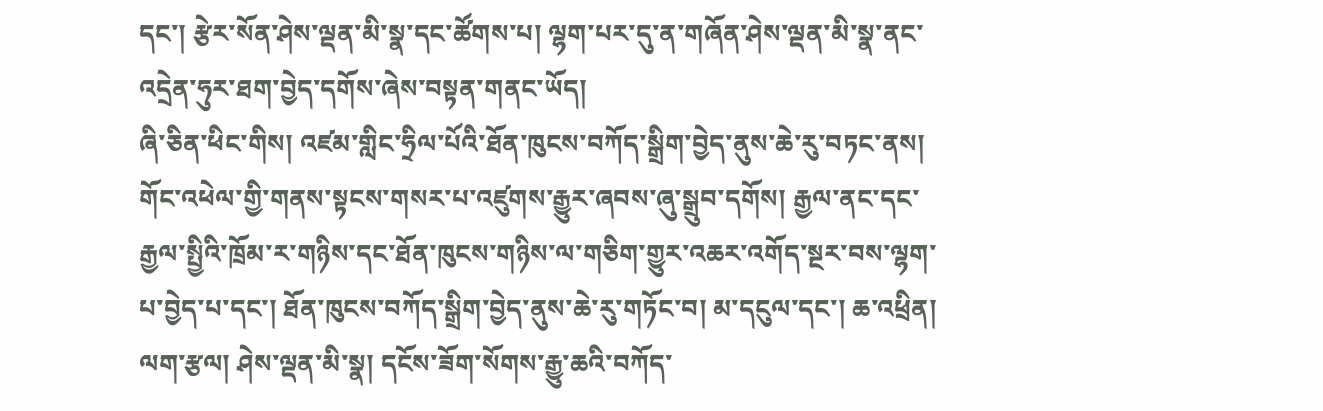དང་། རྩེར་སོན་ཤེས་ལྡན་མི་སྣ་དང་ཚོགས་པ། ལྷག་པར་དུ་ན་གཞོན་ཤེས་ལྡན་མི་སྣ་ནང་འདྲེན་ཧུར་ཐག་བྱེད་དགོས་ཞེས་བསྟན་གནང་ཡོད།
ཞི་ཅིན་ཕིང་གིས། འཛམ་གླིང་ཧྲིལ་པོའི་ཐོན་ཁུངས་བཀོད་སྒྲིག་བྱེད་ནུས་ཆེ་རུ་བཏང་ནས། གོང་འཕེལ་གྱི་གནས་སྟངས་གསར་པ་འཛུགས་རྒྱུར་ཞབས་ཞུ་སྒྲུབ་དགོས། རྒྱལ་ནང་དང་རྒྱལ་སྤྱིའི་ཁྲོམ་ར་གཉིས་དང་ཐོན་ཁུངས་གཉིས་ལ་གཅིག་གྱུར་འཆར་འགོད་སྔར་བས་ལྷག་པ་བྱེད་པ་དང་། ཐོན་ཁུངས་བཀོད་སྒྲིག་བྱེད་ནུས་ཆེ་རུ་གཏོང་བ། མ་དངུལ་དང་། ཆ་འཕྲིན། ལག་རྩལ། ཤེས་ལྡན་མི་སྣ། དངོས་ཟོག་སོགས་རྒྱུ་ཆའི་བཀོད་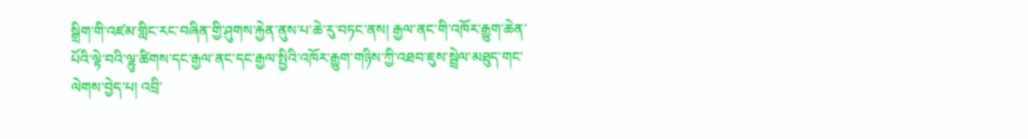སྒྲིག་གི་འཛམ་གླིང་རང་བཞིན་གྱི་ཤུགས་རྐྱེན་ནུས་པ་ཆེ་རུ་བཏང་ནས། རྒྱལ་ནང་གི་འཁོར་རྒྱུག་ཆེན་པོའི་ལྟེ་བའི་ལྷུ་ཚིགས་དང་རྒྱལ་ནང་དང་རྒྱལ་སྤྱིའི་འཁོར་རྒྱུག་གཉིས་ཀྱི་འཐབ་ཇུས་སྦྲེལ་མཐུད་གང་ལེགས་བྱེད་པ། འབྲི་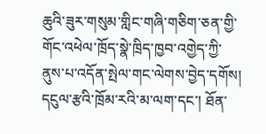ཆུའི་ཟུར་གསུམ་གླིང་གཞི་གཅིག་ཅན་གྱི་གོང་འཕེལ་ཁྲོད་སྣེ་ཁྲིད་ཁྱབ་འགྱེད་ཀྱི་ནུས་པ་འདོན་སྤེལ་གང་ལེགས་བྱེད་དགོས། དངུལ་རྩའི་ཁྲོམ་རའི་མ་ལག་དང་། ཐོན་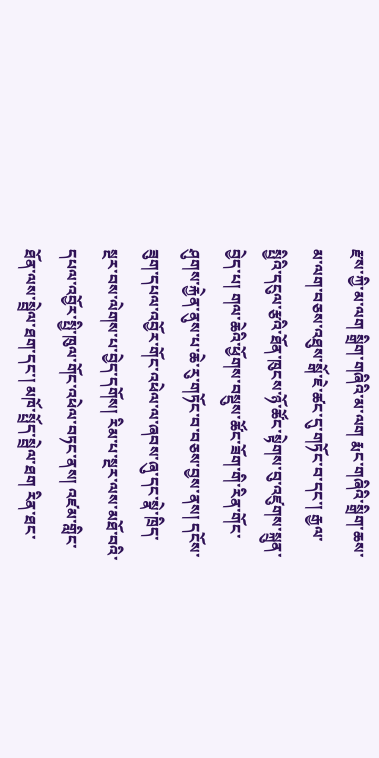རྫས་ཀྱི་མ་ལག སྒྲིག་གཞིའི་མ་ལག རྨང་གཞིའི་སྒྲིག་ཆས་མ་ལག་བཅས་འཐུས་སྒོ་ཇེ་ཚང་དུ་གཏོང་བ་དང་། རྒྱལ་སྤྱིའི་དངུལ་རྩའི་ཐོན་ཁུངས་ཉོ་ཚོང་སྟེགས་བུ་འཛུགས་སྐྲུན་བྱེད་པ། གལ་ཆེའི་ཕྱོགས་བསྡུས་ཚོང་ཟོག་གི་རིན་གོང་ཤུགས་རྐྱེན་ནུས་པ་ཆེ་རུ་གཏོང་བ་བཅས་བྱས་ནས། དངོས་ཟུག་དཔལ་འབྱོར་གོང་འཕེལ་ལ་ཞབས་ཞུ་དང་སྣེ་ཁྲིད་སྔར་བས་ལེགས་པ་བྱེད་དགོས། རིམ་པ་སྔར་ལས་མཐོ་བའི་དཔལ་འབྱོར་སྤྱི་ཁུལ་གོང་འཕེལ་བཏང་ནས། འཛམ་གླིང་ཐོན་ལས་སྦྲེལ་ཐག་དང་། མཁོ་སྤྲོད་སྦྲེལ་ཐག རིན་ཐང་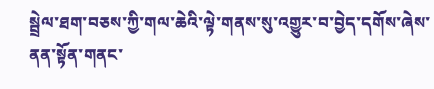སྦྲེལ་ཐག་བཅས་ཀྱི་གལ་ཆེའི་ལྟེ་གནས་སུ་འགྱུར་བ་བྱེད་དགོས་ཞེས་ནན་སྟོན་གནང་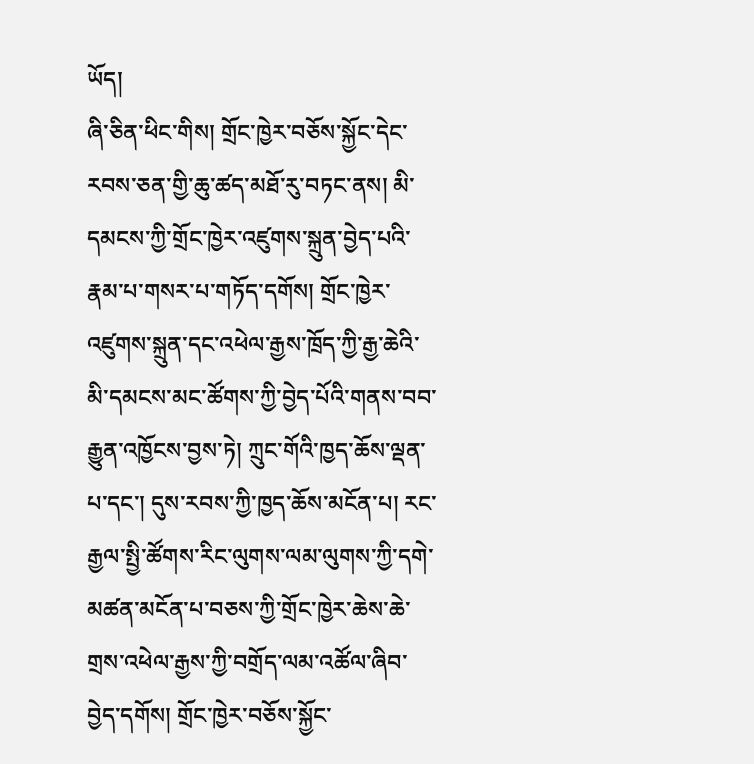ཡོད།
ཞི་ཅིན་ཕིང་གིས། གྲོང་ཁྱེར་བཅོས་སྐྱོང་དེང་རབས་ཅན་གྱི་ཆུ་ཚད་མཐོ་རུ་བཏང་ནས། མི་དམངས་ཀྱི་གྲོང་ཁྱེར་འཛུགས་སྐྲུན་བྱེད་པའི་རྣམ་པ་གསར་པ་གཏོད་དགོས། གྲོང་ཁྱེར་འཛུགས་སྐྲུན་དང་འཕེལ་རྒྱས་ཁྲོད་ཀྱི་རྒྱ་ཆེའི་མི་དམངས་མང་ཚོགས་ཀྱི་བྱེད་པོའི་གནས་བབ་རྒྱུན་འཁྱོངས་བྱས་ཏེ། ཀྲུང་གོའི་ཁྱད་ཆོས་ལྡན་པ་དང་། དུས་རབས་ཀྱི་ཁྱད་ཆོས་མངོན་པ། རང་རྒྱལ་སྤྱི་ཚོགས་རིང་ལུགས་ལམ་ལུགས་ཀྱི་དགེ་མཚན་མངོན་པ་བཅས་ཀྱི་གྲོང་ཁྱེར་ཆེས་ཆེ་གྲས་འཕེལ་རྒྱས་ཀྱི་བགྲོད་ལམ་འཚོལ་ཞིབ་བྱེད་དགོས། གྲོང་ཁྱེར་བཅོས་སྐྱོང་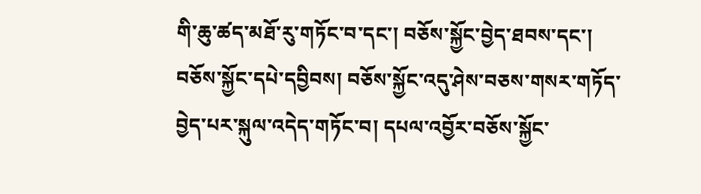གི་ཆུ་ཚད་མཐོ་རུ་གཏོང་བ་དང་། བཅོས་སྐྱོང་བྱེད་ཐབས་དང་། བཅོས་སྐྱོང་དཔེ་དབྱིབས། བཅོས་སྐྱོང་འདུ་ཤེས་བཅས་གསར་གཏོད་བྱེད་པར་སྐུལ་འདེད་གཏོང་བ། དཔལ་འབྱོར་བཅོས་སྐྱོང་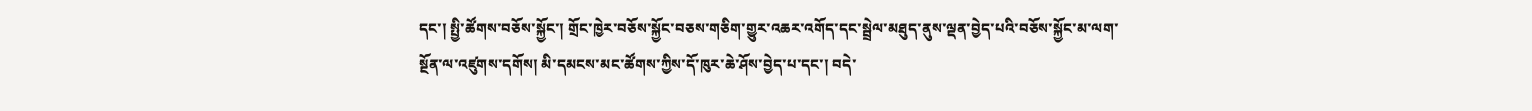དང་། སྤྱི་ཚོགས་བཅོས་སྐྱོང་། གྲོང་ཁྱེར་བཅོས་སྐྱོང་བཅས་གཅིག་གྱུར་འཆར་འགོད་དང་སྦྲེལ་མཐུད་ནུས་ལྡན་བྱེད་པའི་བཅོས་སྐྱོང་མ་ལག་སྔོན་ལ་འཛུགས་དགོས། མི་དམངས་མང་ཚོགས་ཀྱིས་དོ་ཁུར་ཆེ་ཤོས་བྱེད་པ་དང་། བདེ་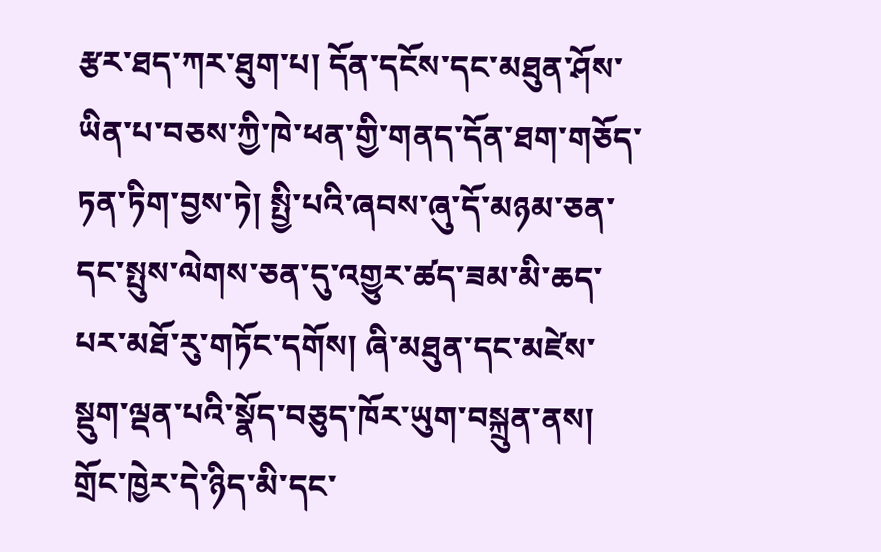རྩར་ཐད་ཀར་ཐུག་པ། དོན་དངོས་དང་མཐུན་ཤོས་ཡིན་པ་བཅས་ཀྱི་ཁེ་ཕན་གྱི་གནད་དོན་ཐག་གཅོད་ཏན་ཏིག་བྱས་ཏེ། སྤྱི་པའི་ཞབས་ཞུ་དོ་མཉམ་ཅན་དང་སྤུས་ལེགས་ཅན་དུ་འགྱུར་ཚད་ཟམ་མི་ཆད་པར་མཐོ་རུ་གཏོང་དགོས། ཞི་མཐུན་དང་མཛེས་སྡུག་ལྡན་པའི་སྣོད་བཅུད་ཁོར་ཡུག་བསྐྲུན་ནས། གྲོང་ཁྱེར་དེ་ཉིད་མི་དང་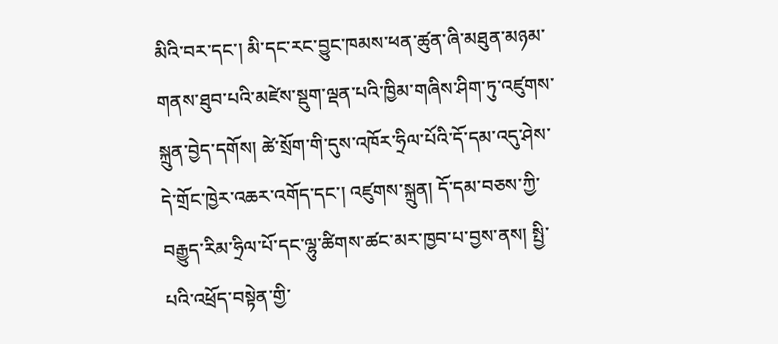མིའི་བར་དང་། མི་དང་རང་བྱུང་ཁམས་ཕན་ཚུན་ཞི་མཐུན་མཉམ་གནས་ཐུབ་པའི་མཛེས་སྡུག་ལྡན་པའི་ཁྱིམ་གཞིས་ཤིག་ཏུ་འཛུགས་སྐྲུན་བྱེད་དགོས། ཚེ་སྲོག་གི་དུས་འཁོར་ཧྲིལ་པོའི་དོ་དམ་འདུ་ཤེས་དེ་གྲོང་ཁྱེར་འཆར་འགོད་དང་། འཛུགས་སྐྲུན། དོ་དམ་བཅས་ཀྱི་བརྒྱུད་རིམ་ཧྲིལ་པོ་དང་ལྷུ་ཚིགས་ཚང་མར་ཁྱབ་པ་བྱས་ནས། སྤྱི་པའི་འཕྲོད་བསྟེན་གྱི་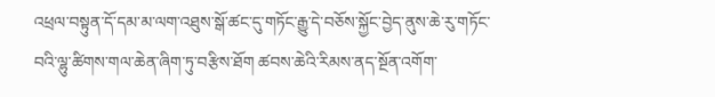འཕྲལ་བསྟུན་དོ་དམ་མ་ལག་འཐུས་སྒོ་ཚང་དུ་གཏོང་རྒྱུ་དེ་བཅོས་སྐྱོང་བྱེད་ནུས་ཆེ་རུ་གཏོང་བའི་ལྷུ་ཚིགས་གལ་ཆེན་ཞིག་ཏུ་བརྩིས་ཐོག ཚབས་ཆེའི་རིམས་ནད་སྔོན་འགོག་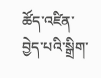ཚོད་འཛིན་བྱེད་པའི་སྒྲིག་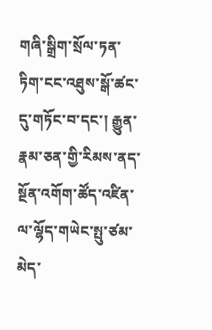གཞི་སྒྲིག་སྲོལ་ཏན་ཏིག་ངང་འཐུས་སྒོ་ཚང་དུ་གཏོང་བ་དང་། རྒྱུན་རྣམ་ཅན་གྱི་རིམས་ནད་སྔོན་འགོག་ཚོད་འཛིན་ལ་ལྷོད་གཡེང་སྤུ་ཙམ་མེད་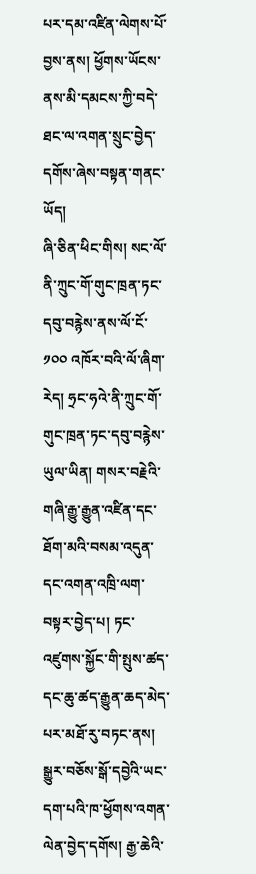པར་དམ་འཛིན་ལེགས་པོ་བྱས་ནས། ཕྱོགས་ཡོངས་ནས་མི་དམངས་ཀྱི་བདེ་ཐང་ལ་འགན་སྲུང་བྱེད་དགོས་ཞེས་བསྟན་གནང་ཡོད།
ཞི་ཅིན་ཕིང་གིས། སང་ལོ་ནི་ཀྲུང་གོ་གུང་ཁྲན་ཏང་དབུ་བརྙེས་ནས་ལོ་ངོ་ ༡༠༠ འཁོར་བའི་ལོ་ཞིག་རེད། ཧྲང་ཧའེ་ནི་ཀྲུང་གོ་གུང་ཁྲན་ཏང་དབུ་བརྙེས་ཡུལ་ཡིན། གསར་བརྗེའི་གཞི་རྒྱུ་རྒྱུན་འཛིན་དང་ཐོག་མའི་བསམ་འདུན་དང་འགན་འཁྲི་ལག་བསྟར་བྱེད་པ། ཏང་འཛུགས་སྐྱོང་གི་སྤུས་ཚད་དང་ཆུ་ཚད་རྒྱུན་ཆད་མེད་པར་མཐོ་རུ་བཏང་ནས། སྒྱུར་བཅོས་སྒོ་དབྱེའི་ཡང་དག་པའི་ཁ་ཕྱོགས་འགན་ལེན་བྱེད་དགོས། རྒྱ་ཆེའི་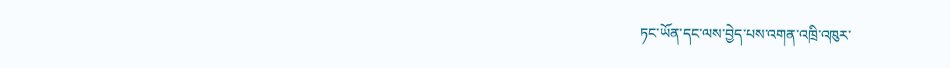ཏང་ཡོན་དང་ལས་བྱེད་པས་འགན་འཁྲི་འཁུར་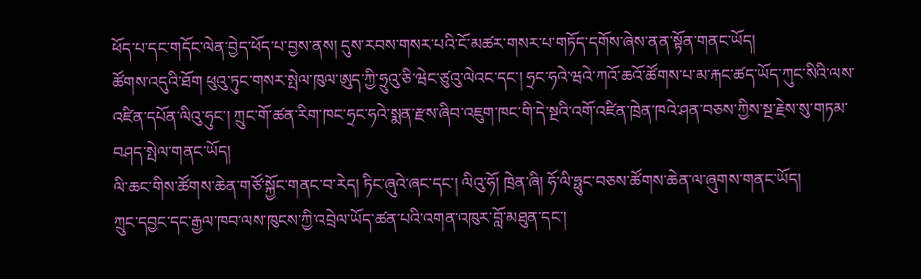ཕོད་པ་དང་གདོང་ལེན་བྱེད་ཕོད་པ་བྱས་ནས། དུས་རབས་གསར་པའི་ངོ་མཚར་གསར་པ་གཏོད་དགོས་ཞེས་ནན་སྟོན་གནང་ཡོད།
ཚོགས་འདུའི་ཐོག ཕུའུ་ཏུང་གསར་སྤེལ་ཁུལ་ཨུད་ཀྱི་ཧྲུའུ་ཅི་ཝེང་ཙུའུ་ལེའང་དང་། ཧྲང་ཧའེ་ཝའེ་ཀའོ་ཆའོ་ཚོགས་པ་མ་རྐང་ཚད་ཡོད་ཀུང་སིའི་ལས་འཛིན་དཔོན་ལིའུ་ཧུང་། ཀྲུང་གོ་ཚན་རིག་ཁང་ཧྲང་ཧའེ་སྨན་རྫས་ཞིབ་འཇུག་ཁང་གི་དེ་སྔའི་འགོ་འཛིན་ཁྲེན་ཁའེ་ཤན་བཅས་ཀྱིས་སྔ་རྗེས་སུ་གཏམ་བཤད་སྤེལ་གནང་ཡོད།
ལི་ཆང་གིས་ཚོགས་ཆེན་གཙོ་སྐྱོང་གནང་བ་རེད། ཏིང་ཞུའེ་ཞང་དང་། ལིའུ་ཧོ། ཁྲེན་ཞི། ཧོ་ལི་ཧྥུང་བཅས་ཚོགས་ཆེན་ལ་ཞུགས་གནང་ཡོད།
ཀྲུང་དབྱང་དང་རྒྱལ་ཁབ་ལས་ཁུངས་ཀྱི་འབྲེལ་ཡོད་ཚན་པའི་འགན་འཁུར་བློ་མཐུན་དང་།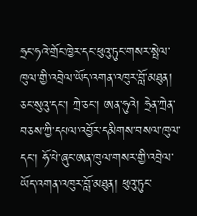ཧྲང་ཧའེ་གྲོང་ཁྱེར་དང་ཕུའུ་ཏུང་གསར་སྤེལ་ཁུལ་གྱི་འབྲེལ་ཡོད་འགན་འཁུར་བློ་མཐུན། ཅང་སུའུ་དང་། ཀྲེ་ཅང་། ཨན་ཧུའེ། ཧྲེན་ཀྲེན་བཅས་ཀྱི་དཔལ་འབྱོར་དམིགས་བསལ་ཁུལ་དང་། ཧོ་པེ་ཞུང་ཨན་ཁུལ་གསར་གྱི་འབྲེལ་ཡོད་འགན་འཁུར་བློ་མཐུན། ཕུའུ་ཏུང་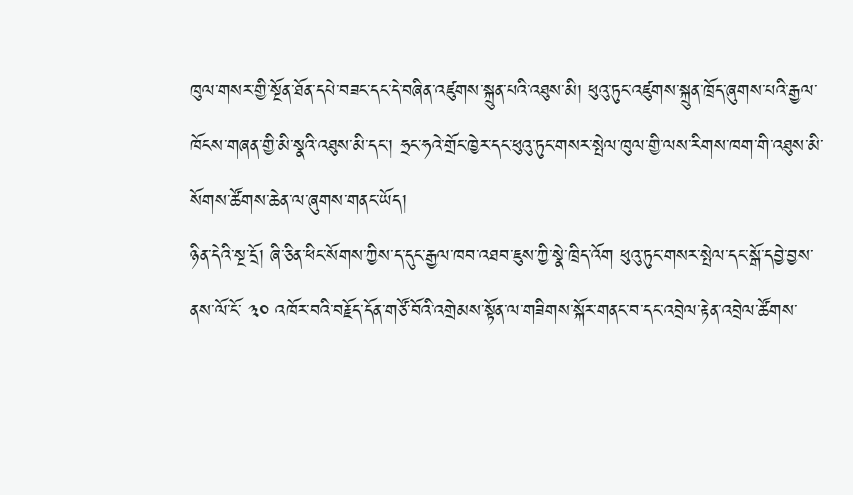ཁུལ་གསར་གྱི་སྔོན་ཐོན་དཔེ་བཟང་དང་དེ་བཞིན་འཛུགས་སྐྲུན་པའི་འཐུས་མི། ཕུའུ་ཏུང་འཛུགས་སྐྲུན་ཁྲོད་ཞུགས་པའི་རྒྱལ་ཁོངས་གཞན་གྱི་མི་སྣའི་འཐུས་མི་དང་། ཧྲང་ཧའེ་གྲོང་ཁྱེར་དང་ཕུའུ་ཏུང་གསར་སྤེལ་ཁུལ་གྱི་ལས་རིགས་ཁག་གི་འཐུས་མི་སོགས་ཚོགས་ཆེན་ལ་ཞུགས་གནང་ཡོད།
ཉིན་དེའི་སྔ་དྲོ། ཞི་ཅིན་ཕིང་སོགས་ཀྱིས་ད་དུང་རྒྱལ་ཁབ་འཐབ་ཇུས་ཀྱི་སྣེ་ཁྲིད་འོག ཕུའུ་ཏུང་གསར་སྤེལ་དང་སྒོ་དབྱེ་བྱས་ནས་ལོ་ངོ་ ༣༠ འཁོར་བའི་བརྗོད་དོན་གཙོ་བོའི་འགྲེམས་སྟོན་ལ་གཟིགས་སྐོར་གནང་བ་དང་འབྲེལ་རྟེན་འབྲེལ་ཚོགས་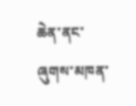ཆེན་ནང་ཞུགས་མཁན་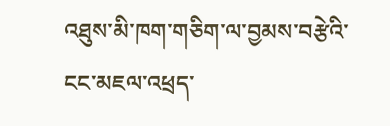འཐུས་མི་ཁག་གཅིག་ལ་བྱམས་བརྩེའི་ངང་མཇལ་འཕྲད་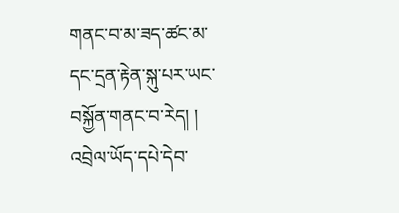གནང་བ་མ་ཟད་ཚང་མ་དང་དྲན་རྟེན་སྐུ་པར་ཡང་བསྐྱོན་གནང་བ་རེད། །
འབྲེལ་ཡོད་དཔེ་དེབ་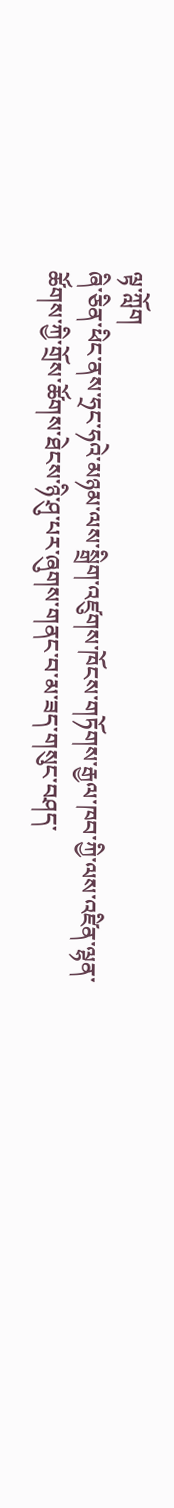ལྟ་ཀློག
ཞི་ཅིན་ཕིང་ནས་ཧྲང་ཧའེ་མཉམ་ལས་སྒྲིག་འཛུགས་ཁོངས་གཏོགས་རྒྱལ་ཁབ་ཀྱི་ལས་འཛིན་ལྷན་ཚོགས་ཀྱི་གྲོས་ཚོགས་ཐེངས་ཉི་ཤུ་པར་ཞུགས་གནང་བ་མ་ཟད་གསུང་བཤད་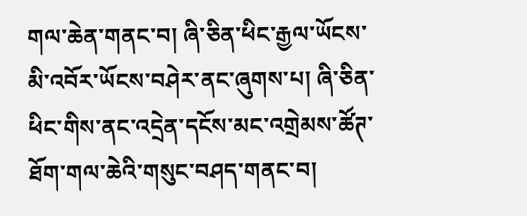གལ་ཆེན་གནང་བ། ཞི་ཅིན་ཕིང་རྒྱལ་ཡོངས་མི་འབོར་ཡོངས་བཤེར་ནང་ཞུགས་པ། ཞི་ཅིན་ཕིང་གིས་ནང་འདྲེན་དངོས་མང་འགྲེམས་ཚོཊ་ཐོག་གལ་ཆེའི་གསུང་བཤད་གནང་བ།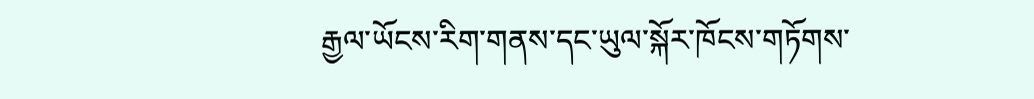རྒྱལ་ཡོངས་རིག་གནས་དང་ཡུལ་སྐོར་ཁོངས་གཏོགས་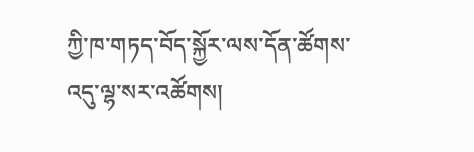ཀྱི་ཁ་གཏད་བོད་སྐྱོར་ལས་དོན་ཚོགས་འདུ་ལྷ་སར་འཚོགས།